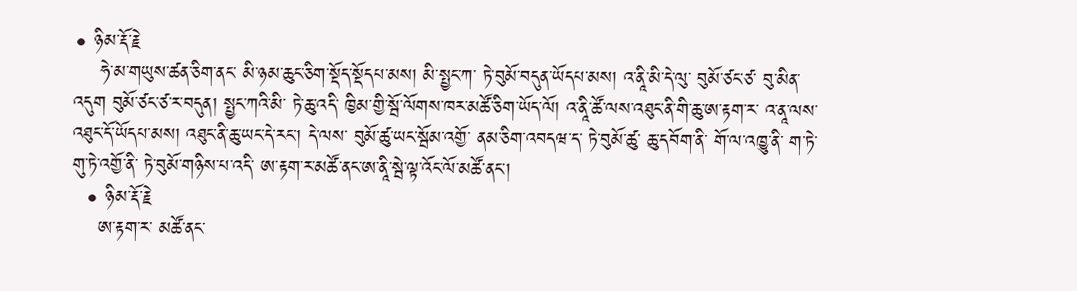• ཉིམ་རྡོ་རྗེ
    ཧེ་མ་གཡུས་ཚན་ཅིག་ནང་ མི་ཉམ་ཆུང་ཅིག་སྡོད་སྡོདཔ་མས། མི་སྤྱང་ཀ་ ཏེ་བུམོ་བདུན་ཡོདཔ་མས། འ་ནཱི་མི་དེ་ལུ་ བུམོ་ཙང་ཙ་ བུ་མིན་འདུག བུམོ་ཙང་ཙ་ར་བདུན། སྤྱང་ཀའི་མི་ ཏེ་ཆུ་འདི་ ཁྱིམ་གྱི་སྦོ་ལོགས་ཁར་མཚོ་ཅིག་ཡོད་ལོ། འ་ནཱི་ཚོ་ལས་འཐུང་ནི་གི་ཆུ་ཨ་རྟག་ར་ འ་ནཱ་ལས་འཐུང་དོ་ཡོདཔ་མས། འཐུང་ནི་ཆུ་ཡང་དེ་རང་། དེ་ལས་ བུམོ་ཚུ་ཡང་སྦོམ་འགྱོ་ ནམ་ཅིག་འབདཝ་ད་ ཏེ་བུམོ་ཚུ་ ཆུ་དབོག་ནི་ གོ་ལ་འཁྱུ་ནི་ ག་ཏེ་གུ་ཏེ་འགྱོ་ནི་ ཏེ་བུམོ་གཉིས་པ་འདི་ ཨ་རྟག་ར་མཚོ་ནང་ཨ་ནཱི་སྦེ་ལྟ་འོང་ལོ་མཚོ་ནང་།
  • ཉིམ་རྡོ་རྗེ
    ཨ་རྟག་ར་ མཚོ་ནང་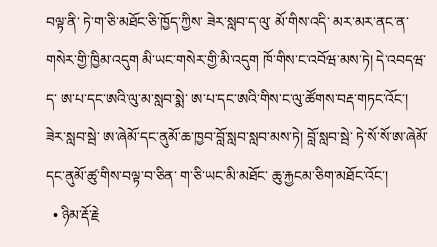བལྟ་ནི་ ཏེ་ག་ཅི་མཐོང་ཅི་ཁྱོད་ཀྱིས་ ཟེར་སླབ་ད་ལུ་ མོ་གིས་འདི་ མར་མར་ནང་ན་ གསེར་གྱི་ཁྱིམ་འདུག མི་ཡང་གསེར་གྱི་མི་འདུག ཁོ་གིས་ང་འབོཝ་མས་ཏེ། དེ་འབདཝ་ད་ ཨ་པ་དང་ཨའི་ལུ་མ་སླབ་སྨེ་ ཨ་པ་དང་ཨའི་གིས་ང་ལུ་ཚོགས་བརྡ་གཏང་འོང་། ཟེར་སླབ་སྦེ་ ཨ་ཞེམོ་དང་ནུམོ་ཆ་ཁྱབ་བློ་སླབ་སླབ་མས་ཏེ། བློ་སླབ་སྦེ་ ཏེ་སོ་སོ་ཨ་ཞེམོ་དང་ནུམོ་ཚུ་གིས་བལྟ་བ་ཅིན་ ག་ཅི་ཡང་མི་མཐོང་ ཆུ་རྐྱངམ་ཅིག་མཐོང་འོང་།
  • ཉིམ་རྡོ་རྗེ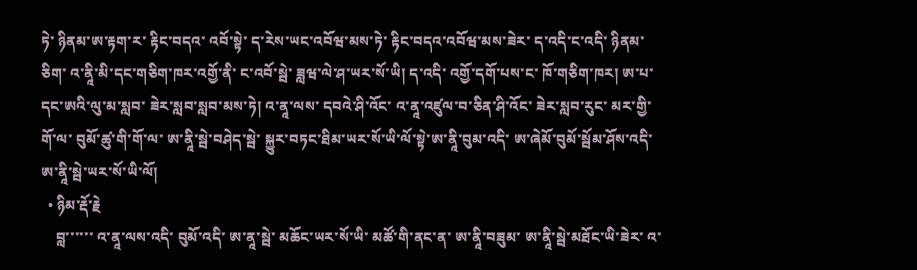ཏེ་ ཉིནམ་ཨ་རྟག་ར་ རྟིང་བདའ་ འབོ་སྟེ་ ད་རེས་ཡང་འབོཝ་མས་ཏེ་ རྟིང་བདའ་འབོཝ་མས་ཟེར་ ད་འདི་ང་འདི་ ཉིནམ་ཅིག་ འ་ནཱི་མི་དང་གཅིག་ཁར་འགྱོ་ནི་ ང་འབོ་སྦེ་ ཟླཝ་ལེ་ཤ་ཡར་སོ་ཡི། ད་འདི་ འགྱོ་དགོ་པས་ང་ ཁོ་གཅིག་ཁར། ཨ་པ་དང་ཨའི་ལུ་མ་སླབ་ ཟེར་སླབ་སླབ་མས་ཏེ། འ་ནཱ་ལས་ དབའེ་ཤི་འོང་ འ་ནཱ་འཛུལ་བ་ཅིན་ཤི་འོང་ ཟེར་སླབ་རུང་ མར་གྱི་གོ་ལ་ བུམོ་ཚུ་གི་གོ་ལ་ ཨ་ནཱི་སྦེ་བཤེད་སྦེ་ སྐྱུར་བཏང་ཐིམ་ཡར་སོ་ཡི་ལོ་སྟེ་ཨ་ནཱི་བུམ་འདི་ ཨ་ཞེམོ་བུམོ་སྦོམ་ཤོས་འདི་ ཨ་ནཱི་སྦེ་ཡར་སོ་ཡི་ལོ།
  • ཉིམ་རྡོ་རྗེ
    བླ་་་་་་ འ་ནཱ་ལས་འདི་ བུམོ་འདི་ ཨ་ནཱ་སྦེ་ མཆོང་ཡར་སོ་ཡི་ མཚོ་གི་ནང་ན་ ཨ་ནཱི་བཟུམ་ ཨ་ནཱི་སྦེ་མཐོང་ཡི་ཟེར་ འ་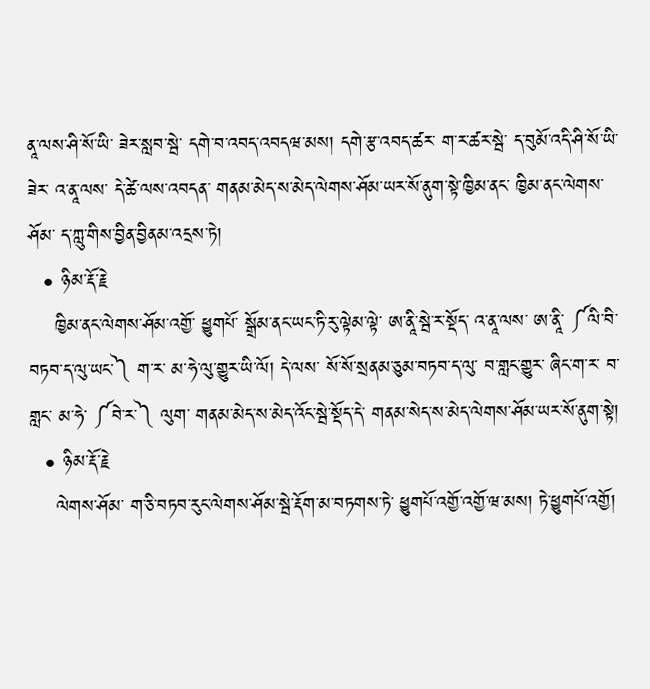ནཱ་ལས་ཤི་སོ་ཡི་ ཟེར་སླབ་སྦེ་ དགེ་བ་འབད་འབདཝ་མས། དགེ་རྩ་འབད་ཚར་ ག་ར་ཚར་སྦེ་ ད་བུམོ་འདི་ཤི་སོ་ཡི་ཟེར་ འ་ནཱ་ལས་ དེ་ཚེ་ལས་འབདན་ གནམ་མེད་ས་མེད་ལེགས་ཤོམ་ཡར་སོ་ནུག་སྟེ་ཁྱིམ་ནང་ ཁྱིམ་ནང་ལེགས་ཤོམ་ ད་ཀླུ་གིས་བྱིན་བྱིནམ་འདྲས་ཏེ།
  • ཉིམ་རྡོ་རྗེ
    ཁྱིམ་ནང་ལེགས་ཤོམ་འགྱོ་ ཕྱུགཔོ་ སྒྲོམ་ནང་ཡང་ཏི་རུ་ལྟེམ་ལྟེ་ ཨ་ནཱི་སྦེ་ར་སྡོད་ འ་ནཱ་ལས་ ཨ་ནཱི་ ༼ལི་བི་ བཏབ་ད་ལུ་ཡང་༽ ག་ར་ མ་ཧེ་ལུ་གྱུར་ཡི་ལོ། དེ་ལས་ སོ་སོ་སྲནམ་ཅུམ་བཏབ་ད་ལུ་ བ་གླང་གྱུར་ ཞིང་ག་ར་ བ་གླང་ མ་ཧེ་ ༼བེ་ར་༽ ལུག་ གནམ་མེད་ས་མེད་འོང་སྦེ་སྡོད་དེ་ གནམ་སེད་ས་མེད་ལེགས་ཤོམ་ཡར་སོ་ནུག་སྟེ།
  • ཉིམ་རྡོ་རྗེ
    ལེགས་ཤོམ་ ག་ཅི་བཏབ་རུང་ལེགས་ཤོམ་སྦེ་རྡོག་མ་བཏགས་ཏེ་ ཕྱུགཔོ་འགྱོ་འགྱོ་ཝ་མས། ཏེ་ཕྱུགཔོ་འགྱོ།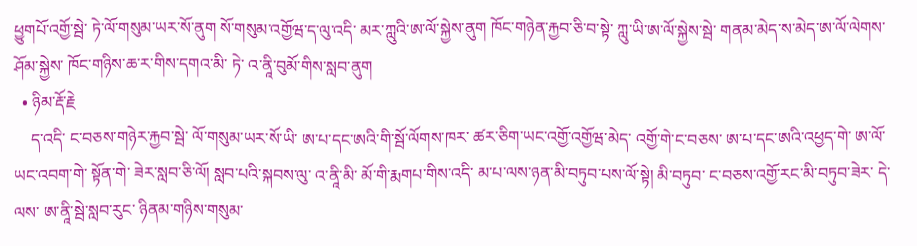ཕྱུགཔོ་འགྱོ་སྦེ་ ཏེ་ལོ་གསུམ་ཡར་སོ་ནུག སོ་གསུམ་འགྱོཝ་ད་ལུ་འདི་ མར་ཀླུའི་ཨ་ལོ་སྐྱེས་ནུག ཁོང་གཉེན་རྐྱབ་ཅི་བ་སྟེ་ ཀླུ་ཡི་ཨ་ལོ་སྐྱེས་སྦེ་ གནམ་མེད་ས་མེད་ཨ་ལོ་ལེགས་ཤོམ་སྐྱེས་ ཁོང་གཉིས་ཆ་ར་གིས་དགའ་མི་ ཏེ་ འ་ནཱི་བུམོ་གིས་སླབ་ནུག
  • ཉིམ་རྡོ་རྗེ
    ད་འདི་ ང་བཅས་གཉེར་རྐྱབ་སྦེ་ ལོ་གསུམ་ཡར་སོ་ཡི་ ཨ་པ་དང་ཨའི་གི་སྦོ་ལོགས་ཁར་ ཚར་ཅིག་ཡང་འགྱོ་འགྱོཝ་མེད་ འགྱོ་གེ་ང་བཅས་ ཨ་པ་དང་ཨའི་འཕྱད་གེ་ ཨ་ལོ་ཡང་འབག་གེ་ སྟོན་གེ་ ཟེར་སླབ་ཅི་ལོ། སླབ་པའི་སྐབས་ལུ་ འ་ནཱི་མི་ མོ་གི་རྨགཔ་གིས་འདི་ མ་པ་ལས་ཉན་མི་བཏུབ་པས་ལོ་སྟེ། མི་བཏུབ་ ང་བཅས་འགྱོ་རང་མི་བཏུབ་ཟེར་ དེ་ལས་ ཨ་ནཱི་སྦེ་སླབ་རུང་ ཉིནམ་གཉིས་གསུམ་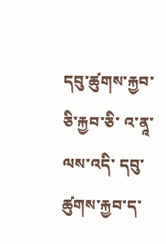དབུ་ཚུགས་རྐྱབ་ཅི་རྐྱབ་ཅི་ འ་ནཱ་ལས་འདི་ དབུ་ཚུགས་རྐྱབ་ད་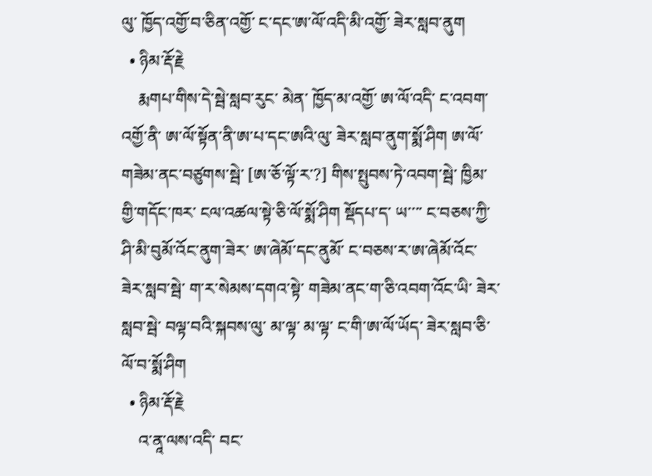ལུ་ ཁྱོད་འགྱོ་བ་ཅིན་འགྱོ་ ང་དང་ཨ་ལོ་འདི་མི་འགྱོ་ ཟེར་སླབ་ནུག
  • ཉིམ་རྡོ་རྗེ
    རྨགཔ་གིས་དེ་སྦེ་སླབ་རུང་ མེན་ ཁྱོད་མ་འགྱོ་ ཨ་ལོ་འདི་ ང་འབག་འགྱོ་ནི་ ཨ་ལོ་སྟོན་ནི་ཨ་པ་དང་ཨའི་ལུ་ ཟེར་སླབ་ནུག་སྨོ་ཤིག ཨ་ལོ་ གཟེམ་ནང་བཙུགས་སྦེ་ [ཨ་ཅོ་ལྟོ་ར་?] གིས་སྤུབས་ཏེ་འབག་སྦེ་ ཁྱིམ་གྱི་གདོང་ཁར་ ངལ་འཚལ་སྟེ་ཅི་ལོ་སྨོ་ཤིག སྡོདཔ་ད་ ཡ་་་་ ང་བཅས་ཀྱི་ ཤི་མི་བུམོ་འོང་ནུག་ཟེར་ ཨ་ཞེམོ་དང་ནུམོ་ ང་བཅས་ར་ཨ་ཞེམོ་འོང་ ཟེར་སླབ་སྦེ་ ག་ར་སེམས་དགའ་སྟེ་ གཟེམ་ནང་ག་ཅི་འབག་འོང་ཡི་ ཟེར་སླབ་སྦེ་ བལྟ་བའི་སྐབས་ལུ་ མ་ལྟ་ མ་ལྟ་ ང་གི་ཨ་ལོ་ཡོད་ ཟེར་སླབ་ཅི་ལོ་བ་སྨོ་ཤིག
  • ཉིམ་རྡོ་རྗེ
    འ་ནཱ་ལས་འདི་ བང་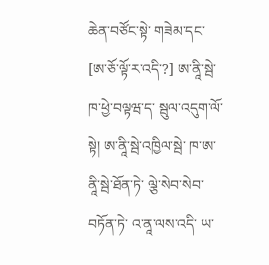ཆེན་བཙོང་སྟེ་ གཟེམ་དང་ [ཨ་ཅོ་ལྟོ་ར་འདི་?] ཨ་ནཱི་སྦེ་ཁ་ཕྱེ་བལྟཝ་ད་ སྦུལ་འདུག་ལོ་སྟེ། ཨ་ནཱི་སྦེ་འཁྱིལ་སྦེ་ ཁ་ཨ་ནཱི་སྦེ་ཐོན་ཏེ་ ལྕེ་སེབ་སེབ་བཏོན་ཏེ་ འ་ནཱ་ལས་འདི་ ཡ་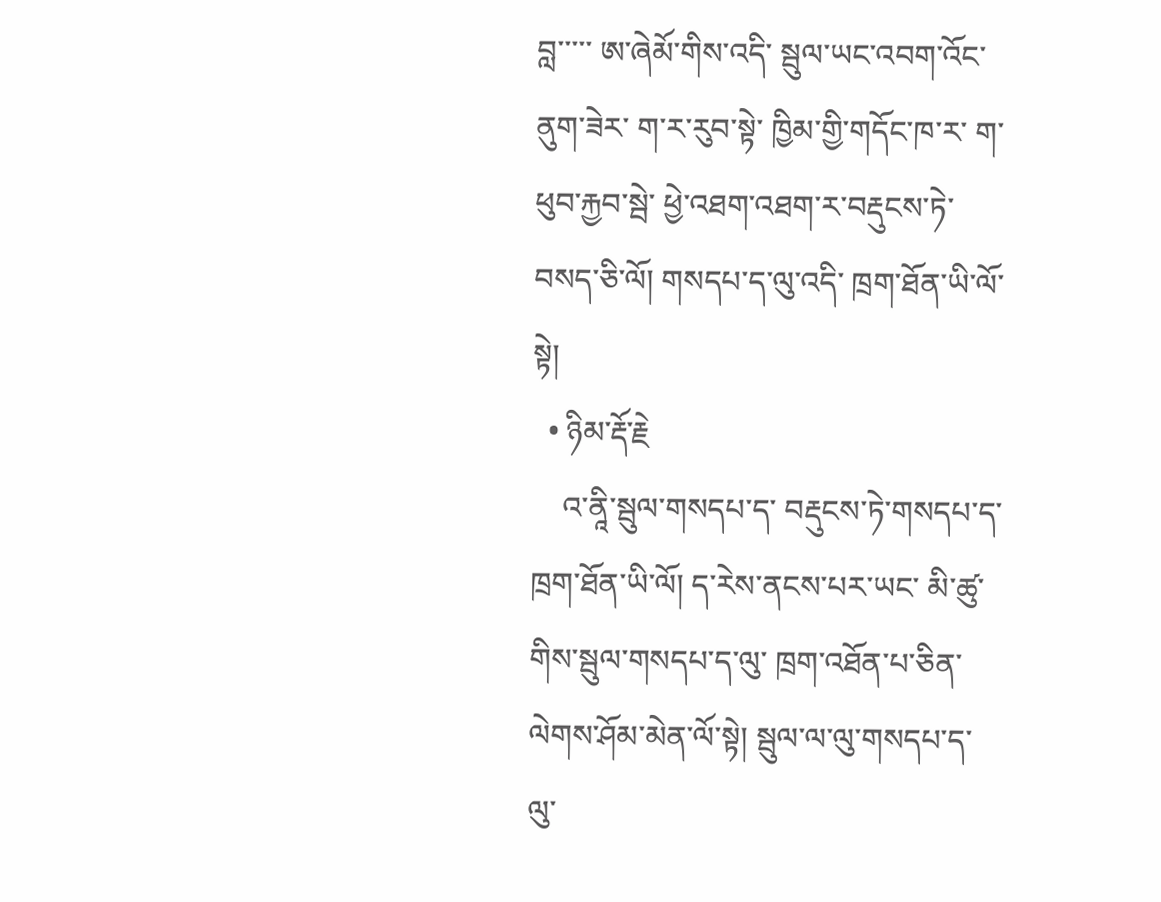བླ་་་་་ ཨ་ཞེམོ་གིས་འདི་ སྦུལ་ཡང་འབག་འོང་ནུག་ཟེར་ ག་ར་རུབ་སྟེ་ ཁྱིམ་གྱི་གདོང་ཁ་ར་ ག་ཕུབ་རྐྱབ་སྦེ་ ཕྱེ་འཐག་འཐག་ར་བརྡུངས་ཏེ་བསད་ཅི་ལོ། གསདཔ་ད་ལུ་འདི་ ཁྲག་ཐོན་ཡི་ལོ་སྟེ།
  • ཉིམ་རྡོ་རྗེ
    འ་ནཱི་སྦུལ་གསདཔ་ད་ བརྡུངས་ཏེ་གསདཔ་ད་ ཁྲག་ཐོན་ཡི་ལོ། ད་རེས་ནངས་པར་ཡང་ མི་ཚུ་གིས་སྦུལ་གསདཔ་ད་ལུ་ ཁྲག་འཐོན་པ་ཅིན་ ལེགས་ཤོམ་མེན་ལོ་སྟེ། སྦུལ་ལ་ལུ་གསདཔ་ད་ལུ་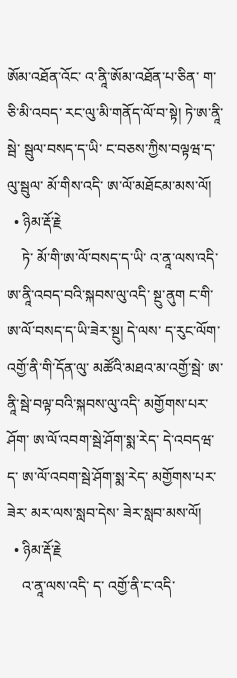ཨོམ་འཐོན་འོང་ འ་ནཱི་ཨོམ་འཐོན་པ་ཅིན་ ག་ཅི་མི་འབད་ རང་ལུ་མི་གནོད་ལོ་བ་སྟེ། ཏེ་ཨ་ནཱི་སྦེ་ སྦུལ་བསད་ད་ཡི་ ང་བཅས་ཀྱིས་བལྟཝ་ད་ལུ་སྦུལ་ མོ་གིས་འདི་ ཨ་ལོ་མཐོངམ་མས་ལོ།
  • ཉིམ་རྡོ་རྗེ
    ཏེ་ མོ་གི་ཨ་ལོ་བསད་ད་ཡི་ འ་ནཱ་ལས་འདི་ ཨ་ནཱི་འབད་བའི་སྐབས་ལུ་འདི་ སྔུ་ནུག ང་གི་ཨ་ལོ་བསད་ད་ཡི་ཟེར་སྔུ། དེ་ལས་ ད་རུང་ལོག་འགྱོ་ནི་གི་དོན་ལུ་ མཚོའི་མཐའ་མ་འགྱོ་སྦེ་ ཨ་ནཱི་སྦེ་བལྟ་བའི་སྐབས་ལུ་འདི་ མགྱོགས་པར་ཤོག་ ཨ་ལོ་འབག་སྦེ་ཤོག་སྨ་རེད་ དེ་འབདཝ་ད་ ཨ་ལོ་འབག་སྦེ་ཤོག་སྨ་རེད་ མགྱོགས་པར་ཟེར་ མར་ལས་སླབ་དེས་ ཟེར་སླབ་མས་ལོ།
  • ཉིམ་རྡོ་རྗེ
    འ་ནཱ་ལས་འདི་ ད་ འགྱོ་ནི་ང་འདི་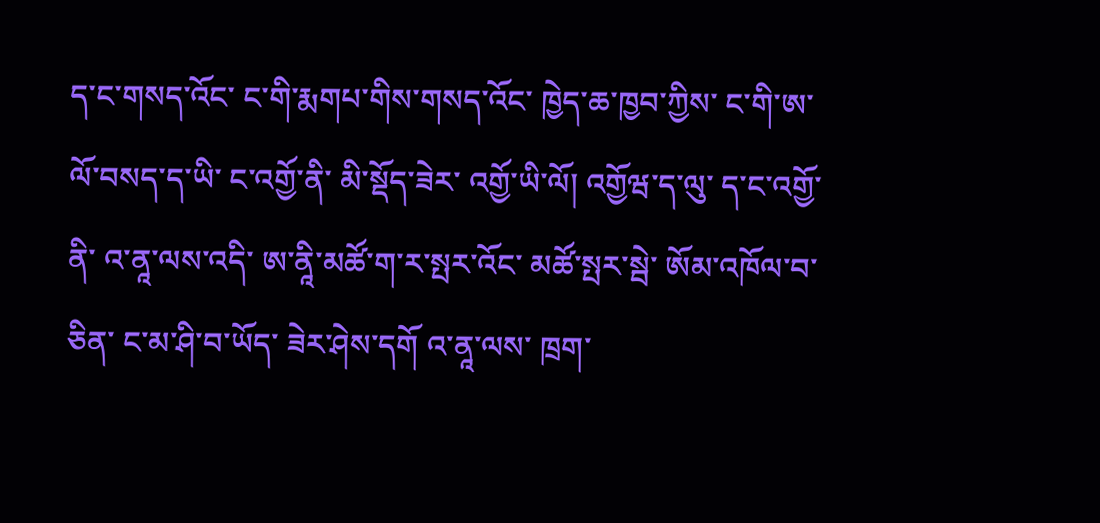ད་ང་གསད་འོང་ ང་གི་རྨགཔ་གིས་གསད་འོང་ ཁྱེད་ཆ་ཁྱབ་ཀྱིས་ ང་གི་ཨ་ལོ་བསད་ད་ཡི་ ང་འགྱོ་ནི་ མི་སྡོད་ཟེར་ འགྱོ་ཡི་ལོ། འགྱོཝ་ད་ལུ་ ད་ང་འགྱོ་ནི་ འ་ནཱ་ལས་འདི་ ཨ་ནཱི་མཚོ་ག་ར་སྤར་འོང་ མཚོ་སྤར་སྦེ་ ཨོམ་འཁོལ་བ་ཅིན་ ང་མ་ཤི་བ་ཡོད་ ཟེར་ཤེས་དགོ འ་ནཱ་ལས་ ཁྲག་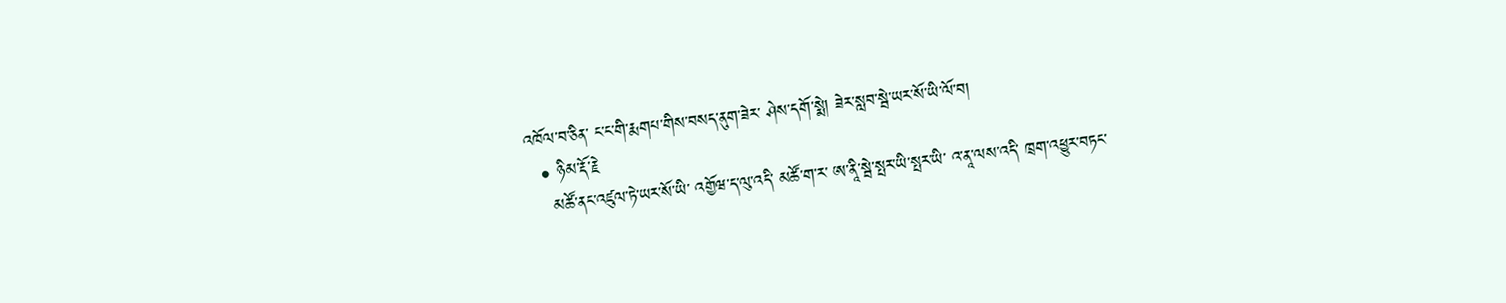འཁོལ་བ་ཅིན་ ང་ང་གི་རྨགཔ་གིས་བསད་ནུག་ཟེར་ ཤེས་དགོ་སྨེ། ཟེར་སླབ་སྦེ་ཡར་སོ་ཡི་ལོ་བ།
  • ཉིམ་རྡོ་རྗེ
    མཚོ་ནང་འཛུལ་ཏེ་ཡར་སོ་ཡི་ འགྱོཝ་ད་ལུ་འདི་ མཚོ་ག་ར་ ཨ་ནཱི་སྦེ་སྤར་ཡི་སྤར་ཡི་ འ་ནཱ་ལས་འདི་ ཁྲག་འཕྱུར་བཏང་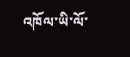འཁོལ་ཡི་ལོ་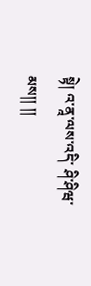སྟེ། འ་ནཱ་ལས་འདི་ ཤི་ཤིཝ་མས།། །།